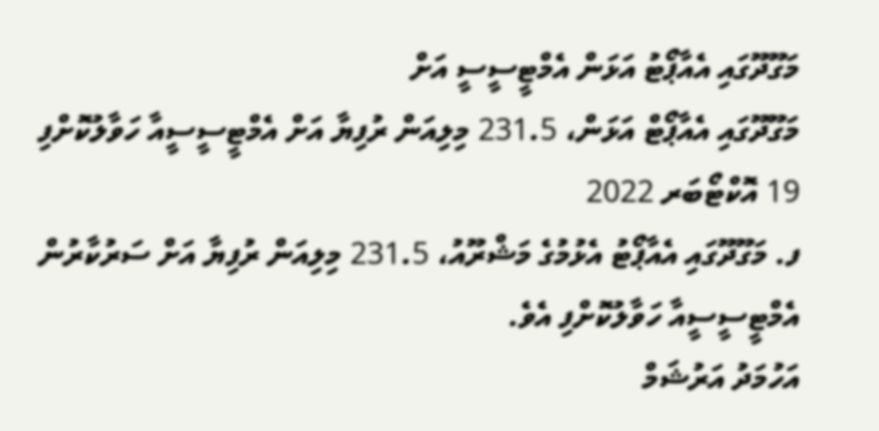މަގޫދޫގައި އެއާޕޯޓު އަޅަން އެމްޓީސީސީ އަށް
މަގޫދޫގައި އެއާޕޯޓް އަޅަން، 231.5 މިލިއަން ރުފިޔާ އަށް އެމްޓީސީސީއާ ހަވާލުކޮށްފި
19 އޮކްޓޯބަރ 2022
ފ. މަގޫދޫގައި އެއާޕޯޓު އެޅުމުގެ މަޝްރޫއު، 231.5 މިލިއަން ރުފިޔާ އަށް ސަރުކާރުން އެމްޓީސީސީއާ ހަވާލުކޮށްފި އެވެ.
އަހުމަދު އަރުޝަމް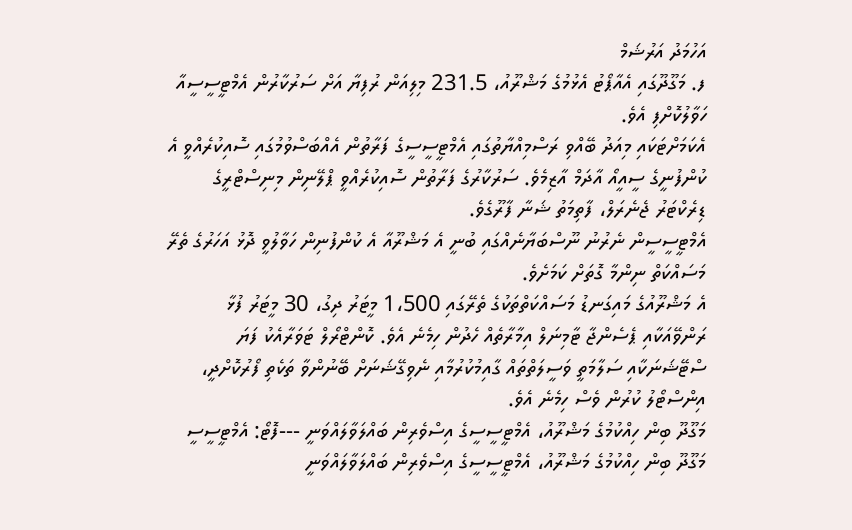އަހުމަދު އަރުޝަމް
ފ. މަގޫދޫގައި އެއާޕޯޓު އެޅުމުގެ މަޝްރޫއު، 231.5 މިލިއަން ރުފިޔާ އަށް ސަރުކާރުން އެމްޓީސީސީއާ ހަވާލުކޮށްފި އެވެ.
އެކަމަށްޓަކައި މިއަދު ބޭއްވި ރަސްމިއްޔާތުގައި އެމްޓީސީސީގެ ފަރާތުން އެއްބަސްވުމުގައި ސޮއިކުރެއްވީ އެ ކުންފުނީގެ ސީއީއޯ އާދަމް އާޒިމެވެ. ސަރުކާރުގެ ފަރާތުން ސޮއިކުރެއްވީ ޕްލޭނިން މިނިސްޓްރީގެ ޑިރެކްޓަރު ޖެނެރަލް، ފާތިމަތު ޝަނާ ފާރޫގެވެ.
އެމްޓީސީސީން ނެރުނު ނޫސްބަޔާނެއްގައި ބުނީ އެ މަޝްރޫއާ އެ ކުންފުނިން ހަވާލުވީ ދޮޅު އަހަރުގެ ތެރޭ މަސައްކަތް ނިންމާ ގޮތަށް ކަމަށެވެ.
އެ މަޝްރޫއުގެ މައިގަނޑު މަސައްކަތްތަކުގެ ތެރޭގައި 1،500 މީޓަރު ދިގު، 30 މީޓަރު ފުޅާ ރަންވޭއަކާއި ޕެސެންޖާ ޓާމިނަލް އިމާރާތެއް ހެދުން ހިމެނެ އެވެ. ކޮންޓްރޯލް ޓަވަރާއެކު ފަޔަ ސްޓޭޝަނަކާއި ސަލާމަތީ ވަސީލަތްތައް ގާއިމުކުރުމާއި ނެވިގޭޝަނަށް ބޭނުންވާ ތަކެތި ފޯރުކޮށްދީ، އިންސްޓޯލު ކުރުން ވެސް ހިމެނެ އެވެ.
މަގޫދޫ ބިން ހިއްކުމުގެ މަޝްރޫއު، އެމްޓީސީސީގެ އިސްވެރިން ބައްލަވާލައްވަނީ ---ފޮޓޯ: އެމްޓީސީސީ
މަގޫދޫ ބިން ހިއްކުމުގެ މަޝްރޫއު، އެމްޓީސީސީގެ އިސްވެރިން ބައްލަވާލައްވަނީ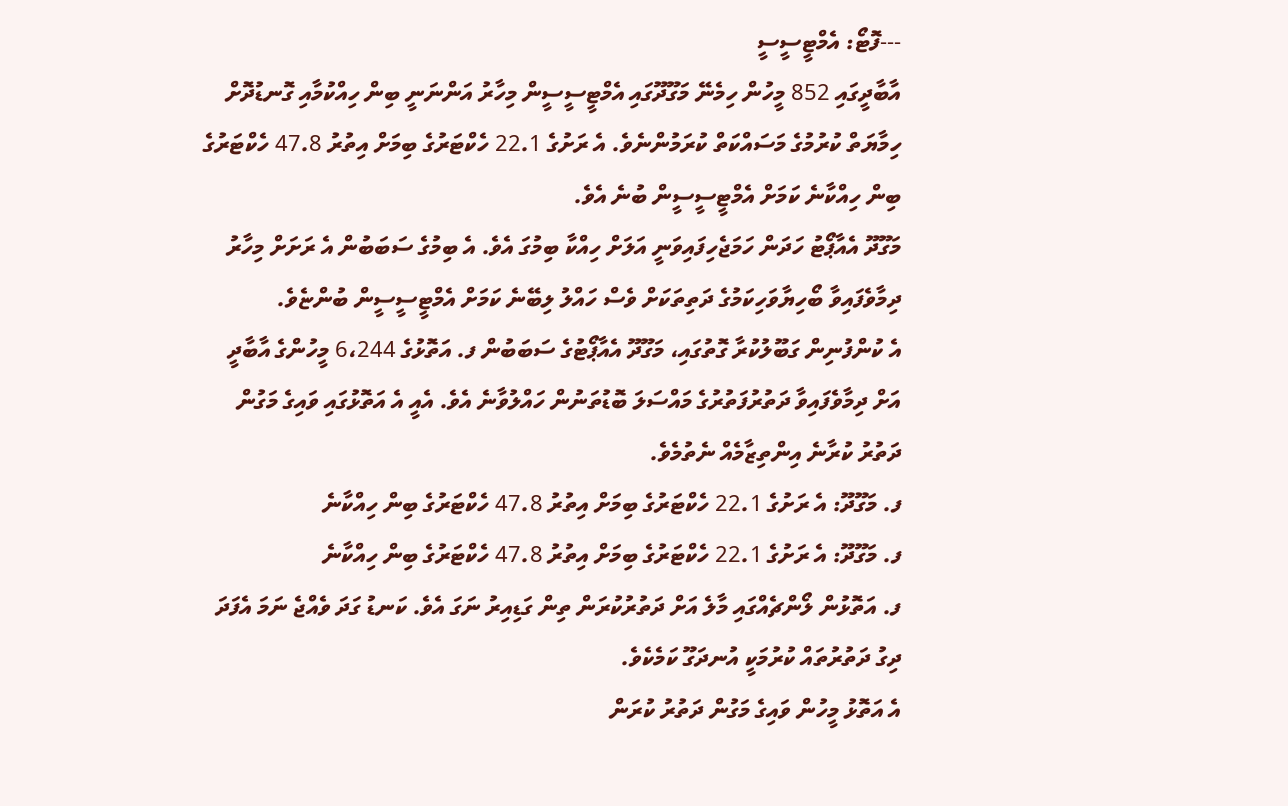---ފޮޓޯ: އެމްޓީސީސީ
އާބާދީގައި 852 މީހުން ހިމެނޭ މަގޫދޫގައި އެމްޓީސީސީން މިހާރު އަންނަނީ ބިން ހިއްކުމާއި ގޮނޑުދޮށް ހިމާޔަތް ކުރުމުގެ މަސައްކަތް ކުރަމުންނެވެ. އެ ރަށުގެ 22.1 ހެކްޓަރުގެ ބިމަށް އިތުރު 47.8 ހެކްޓަރުގެ ބިން ހިއްކާނެ ކަމަށް އެމްޓީސީސީން ބުނެ އެވެ.
މަގޫދޫ އެއާޕޯޓު ހަދަން ހަމަޖެހިފައިވަނީ އަލަށް ހިއްކާ ބިމުގަ އެވެ. އެ ބިމުގެ ސަބަބުން އެ ރަށަށް މިހާރު ދިމާވެފައިވާ ބޯހިޔާވަހިކަމުގެ ދަތިތަކަށް ވެސް ހައްލު ލިބޭނެ ކަމަށް އެމްޓީސީސީން ބުންޏެވެ.
އެ ކުންފުނިން ގަބޫލުކުރާ ގޮތުގައި، މަގޫދޫ އެއާޕޯޓުގެ ސަބަބުން ފ. އަތޮޅުގެ 6،244 މީހުންގެ އާބާދީ އަށް ދިމާވެފައިވާ ދަތުރުފަތުރުގެ މައްސަލަ ބޮޑުތަނުން ހައްލުވާނެ އެވެ. އެއީ އެ އަތޮޅުގައި ވައިގެ މަގުން ދަތުރު ކުރާނެ އިންތިޒާމެއް ނެތުމެވެ.
ފ. މަގޫދޫ: އެ ރަށުގެ 22.1 ހެކްޓަރުގެ ބިމަށް އިތުރު 47.8 ހެކްޓަރުގެ ބިން ހިއްކާނެ
ފ. މަގޫދޫ: އެ ރަށުގެ 22.1 ހެކްޓަރުގެ ބިމަށް އިތުރު 47.8 ހެކްޓަރުގެ ބިން ހިއްކާނެ
ފ. އަތޮޅުން ލޯންޗެއްގައި މާލެ އަށް ދަތުރުކުރަން ތިން ގަޑިއިރު ނަގަ އެވެ. ކަނޑު ގަދަ ވެއްޖެ ނަމަ އެފަދަ ދިގު ދަތުރުތައް ކުރުމަކީ އުނދަގޫ ކަމެކެވެ.
އެ އަތޮޅު މީހުން ވައިގެ މަގުން ދަތުރު ކުރަން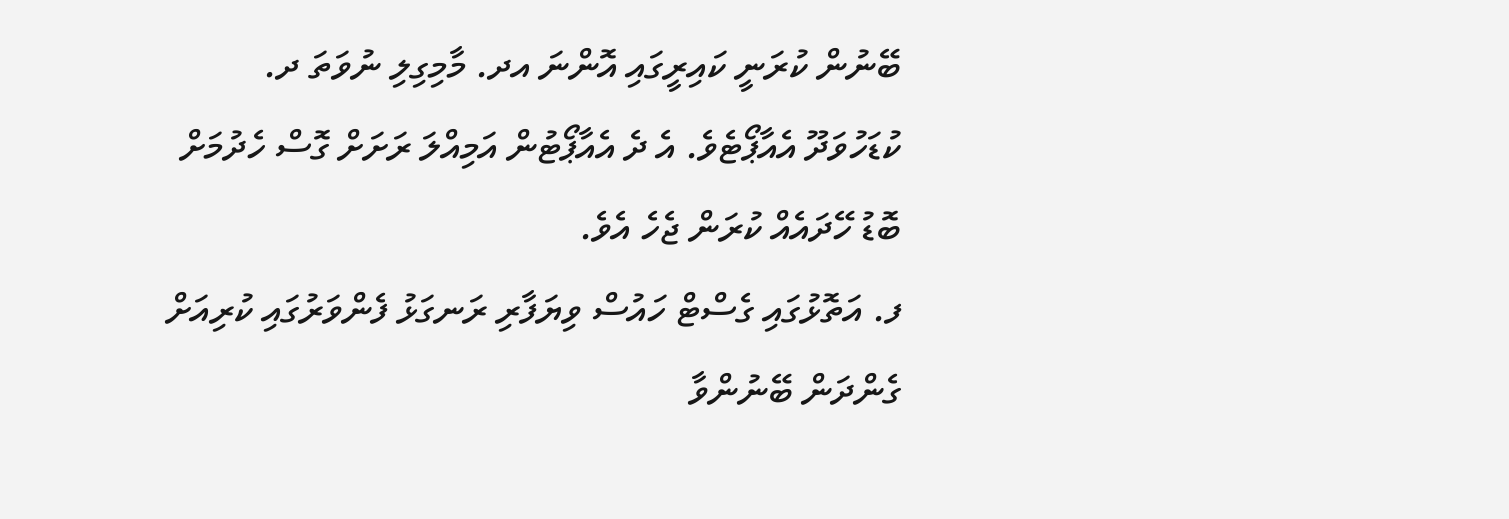ބޭނުން ކުރަނީ ކައިރީގައި އޮންނަ އދ. މާމިގިލި ނުވަތަ ދ. ކުޑަހުވަދޫ އެއާޕޯޓެވެ. އެ ދެ އެއާޕޯޓުން އަމިއްލަ ރަށަށް ގޮސް ހެދުމަށް ބޮޑު ހޭދައެއް ކުރަން ޖެހެ އެވެ.
ފ. އަތޮޅުގައި ގެސްޓް ހައުސް ވިޔަފާރި ރަނގަޅު ފެންވަރުގައި ކުރިއަށް ގެންދަން ބޭނުންވާ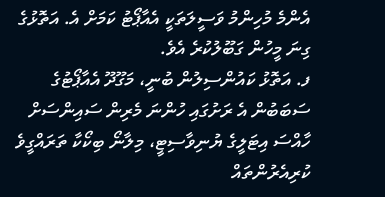އެންމެ މުހިންމު ވަސީލަތަކީ އެއާޕޯޓު ކަމަށް އެ. އަތޮޅުގެ ގިނަ މީހުން ގަބޫލުކުރެ އެވެ.
ފ. އަތޮޅު ކައުންސިލުން ބުނީ، މަގޫދޫ އެއާޕޯޓުގެ ސަބަބުން އެ ރަށުގައި ހުންނަ މެރިން ސައިންސަށް ހާއްސަ އިޓަލީގެ ޔުނިވާސިޓީ، މިލާނޯ ބިކޯކާ ތަރައްގީވެ ކުރިއެރުންތައް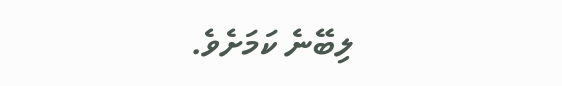ލިބޭނެ ކަމަށެވެ.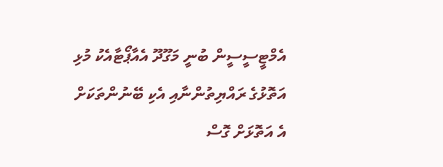އެމްޓީސީސީން ބުނީ މަގޫދޫ އެއާޕޯޓާއެކު މުޅި އަތޮޅުގެ ރައްޔިތުންނާއި އެކި ބޭނުންތަކަށް އެ އަތޮޅަށް ގޮސް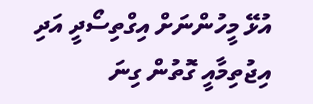އުޅޭ މީހުންނަށް އިގްތިސޯދީ އަދި އިޖުތިމާއީ ގޮތުން ގިނަ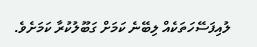ލުއިފަސޭހަތަކެއް ލިބޭނެ ކަމަށް ގަބޫލުކުރާ ކަމަށެވެ.